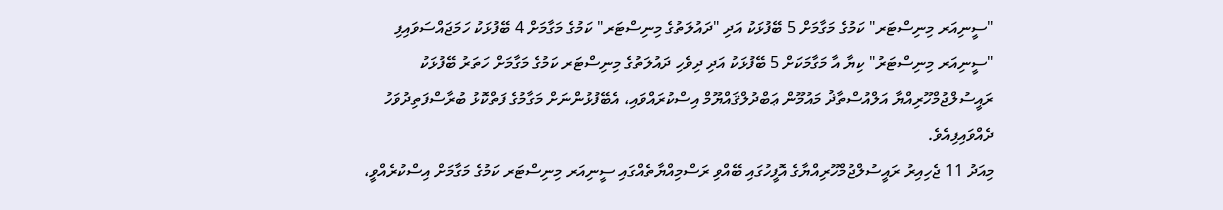"ސީނިއަރ މިނިސްޓަރ" ކަމުގެ މަގާމަށް 5 ބޭފުޅަކު އަދި "ދައުލަތުގެ މިނިސްޓަރ" ކަމުގެ މަގާމަށް 4 ބޭފުޅަކު ހަމަޖައްސަވައިފި
"ސީނިއަރ މިނިސްޓަރު" ކިޔާ އާ މަގާމަކަށް 5 ބޭފުޅަކު އަދި ދިވެހި ދައުލަތުގެ މިނިސްޓަރ ކަމުގެ މަގާމަށް ހަތަރު ބޭފުޅަކު ރައީސުލްޖުމްހޫރިއްޔާ އަލްއުސްތާޛު މައުމޫން ޢަބްދުލްޤައްޔޫމް އިސްކުރައްވައި، އެބޭފުޅުންނަށް މަގާމުގެ ފަތްކޮޅު ބުރާސްފަތިދުވަހު ދެއްވައިފިއެވެ.
މިއަދު 11 ޖެހިއިރު ރައީސުލްޖުމްހޫރިއްޔާގެ އޮފީހުގައި ބޭއްވި ރަސްމިއްޔާތެއްގައި ސީނިއަރ މިނިސްޓަރ ކަމުގެ މަގާމަށް އިސްކުރެއްވީ،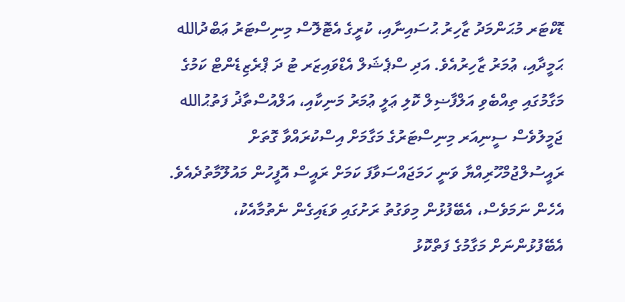ޑޮކްޓަރ މުޙަންމަދު ޒާހިރު ޙުސައިނާއި، ކުރީގެ އެޓޮލޮސް މިނިސްޓަރު ޢަބްދުالله ޙަމީދާއި، ޢުމަރު ޒާހިރުއެވެ. އަދި ސްޕެޝަލް އެޑްވައިޒަރ ޓު ދަ ޕްރެޒިޑެންޓް ކަމުގެ މަގާމުގައި ތިއްބެވި އަލްފާޟިލް ކޮލި ޢަލީ ޢުމަރު މަނިކާއި، އަލްއުސްތާޛު ފަތުޙުالله ޖަމީލުވެސް ސީނިއަރ މިނިސްޓަރުގެ މަގާމަށް އިސްކުރައްވާ ގޮތަށް ރައީސުލްޖުމްހޫރިއްޔާ ވަނީ ހަމަޖައްސަވާފަ ކަމަށް ރައީސް އޮފީހުން މައުލޫމާތުދެއެވެ. އެހެން ނަމަވެސް، އެބޭފުޅުން މިވަގުތު ރަށުގައި ވަޑައިގެން ނެތުމާއެކު، އެބޭފުޅުންނަށް މަގާމުގެ ފަތްކޮޅު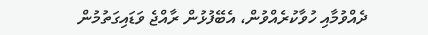ދެއްވުމާއި ހުވާކުރެއްވުން، އެބޭފުޅުން ރާއްޖެ ވަޑައިގަތުމުން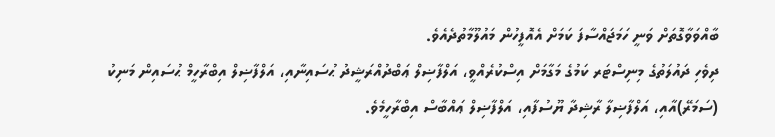ބާއްވަވާގޮތަށް ވަނީ ހަމަޖައްސާފަ ކަމަށް އެއޮފީހުން މައުލޫމާތުދެއެވެ.
ދިވެހި ދައުލަތުގެ މިނިސްޓަރ ކަމުގެ މަގާމަށް އިސްކުރެއްވީ، އަލްފާޟިލް ޢަބްދުއްރަޝީދު ޙުސައިނާއި، އަލްފާޟިލް އިބްރާހީމް ޙުސައިން މަނިކު (ސަމަރޭ)އާއި، އަލްފާޟިލާ ރާޝިދާ ޔޫސުފާއި، އަލްފާޟިލް ޢައްބާސް އިބްރާހީމެވެ.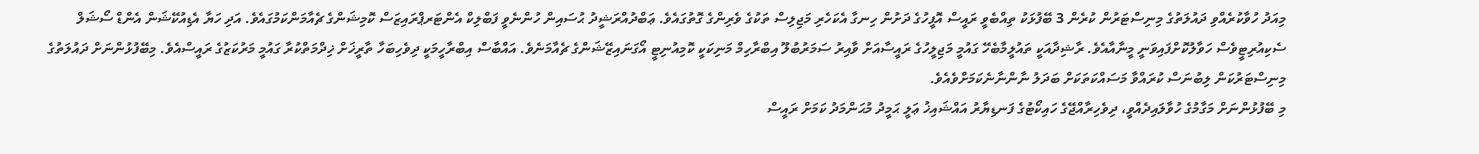މިއަދު ހުވާކުރެއްވި ދައުލަތުގެ މިނިސްޓަރުން ކުރެން 3 ބޭފުޅަކު ތިއްބެވީ ރައީސް އޮފީހުގެ ދަށުން ހިނގާ އެކަހެރި މަޖިލިސް ތަކުގެ ވެރިންގެ ގޮތުގައެވެ. ޢަބްދުއްރަޝީދު ޙުސައިން ހުންނެވީ ފަބްލިކް އެންޓަރޕްރައިޒަސް ކޮމިޝަންގެ ޗެއާމަންކަމުގައެވެ. އަދި ހަޔާ އެޑިއުކޭޝަން އެންޑް ސޯޝަލް ސެކިއުރިޓީވެސް ހަވާލުކޮށްފައިވަނީ މީނާއާއެވެ. ރާޝިދާއަކީ ތައުލީމާބެހޭ ގައުމީ މަޖިލީހުގެ ރައީސާއަށް ވާއިރު ސަމަރުބުލޫ އިބްރާހިމް މަނިކަކީ ކޮމިއުނިޓީ އޯގަނައިޒޭޝަންގެ ޗެއާމަނެވެ. އައްބާސް އިބްރާހީމަކީ ދިވެހިބަހާ ތާރީޚަށް ޚިދްމަތްކުރާ ގައުމީ މަރުކަޒުގެ ރައީސްއެވެ. މިބޭފުޅުންނަށް ދައުލަތުގެ މިނިސްޓަރުކަން ލިބުނަސް ކުރައްވާ މަސައްކަތަކަށް ބަދަލު ނާންނާނެކަމަށްވެއެވެ.
މި ބޭފުޅުންނަށް މަގާމުގެ ހުވާލައިދެއްވީ، ދިވެހިރާއްޖޭގެ ހައިކޯޓުގެ ފަނޑިޔާރު އައްޝައިޚު ޢަލީ ޙަމީދު މުޙަންމަދު ކަމަށް ރައީސް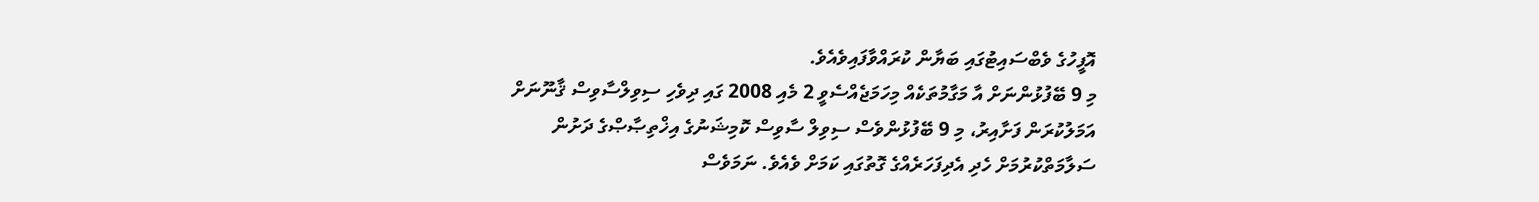އޮފީހުގެ ވެބްސައިޓުގައި ބަޔާން ކުރައްވާފައިވެއެވެ.
މި 9 ބޭފުޅުންނަށް އާ މަގާމުތަކެއް މިހަމަޖެއްސެވީ 2 މެއި 2008 ގައި ދިވެހި ސިވިލްސާވިސް ޤާނޫނަށް އަމަލުކުރަން ފަށާއިރު، މި 9 ބޭފުޅުންވެސް ސިވިލް ސާވިސް ކޮމިޝަނުގެ އިޚްތިޞާޞްގެ ދަށުން ސަލާމަތްކުރުމަށް ހެދި އެދިފަހަރެއްގެ ގޮތުގައި ކަމަށް ވެއެވެ. ނަމަވެސް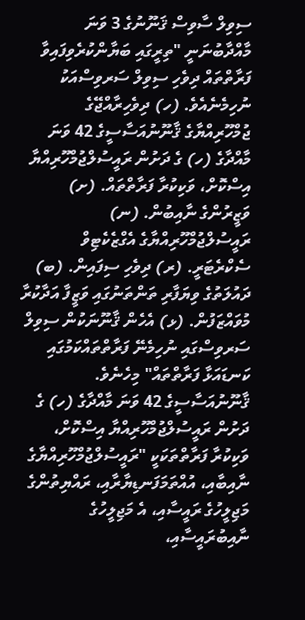ސިވިލް ސާވިސް ޤަނޫނުގެ 3 ވަނަ މާއްދާބުނަނީ "ތިރީގައި ބަޔާންކުރެވިފައިވާ ފަރާތްތައް ދިވެހި ސިވިލް ސަރވިސްއަކު ނުހިމެނެއެވެ. (ހ) ދިވެހިރާއްޖޭގެ ޖުމްހޫރިއްޔާގެ ޤާނޫނުއަސާސީގެ 42 ވަނަ މާއްދާގެ (ހ) ގެ ދަށުން ރައީސުލްޖުމްހޫރިއްޔާ އިސްކޮށް، ވަކިކުރާ ފަރާތްތައް. (ށ) ވަޒީރުންގެ ނާއިބުން. (ނ) ރައީސުލްޖުމްހޫރިއްޔާގެ އެގްޒެކެޓިވް ސެކްރެޓަރީ. (ރ) ދިވެހި ސިފައިން. (ބ) ދައުލަތުގެ ވިޔަފާރި ތަންތަނުގައި ވަޒީފާ އަދާކުރާ މުވައްޒަފުން. (ޅ) އެހެން ޤާނޫނަކުން ސިވިލް ސަރވިސްގައި ނުހިމެނޭ ފަރާތްތައްކަމުގައި ކަނޑައަޅާ ފަރާތްތައް" މިހެނެވެ.
ޤާނޫނުއަސާސީގެ 42 ވަނަ މާއްދާގެ (ހ) ގެ ދަށުން ރައީސުލްޖުމްހޫރިއްޔާ އިސްކޮށް، ވަކިކުރާ ފަރާތްތަކަކީ "ރައީސުލްޖުމްހޫރިއްޔާގެ ނާއިބާއި، އުއްތަމަފަނޑިޔާރާއި، ރައްޔިތުންގެ މަޖިލީހުގެ ރައީސާއި، އެ މަޖިލީހުގެ ނާއިބުރައީސާއި،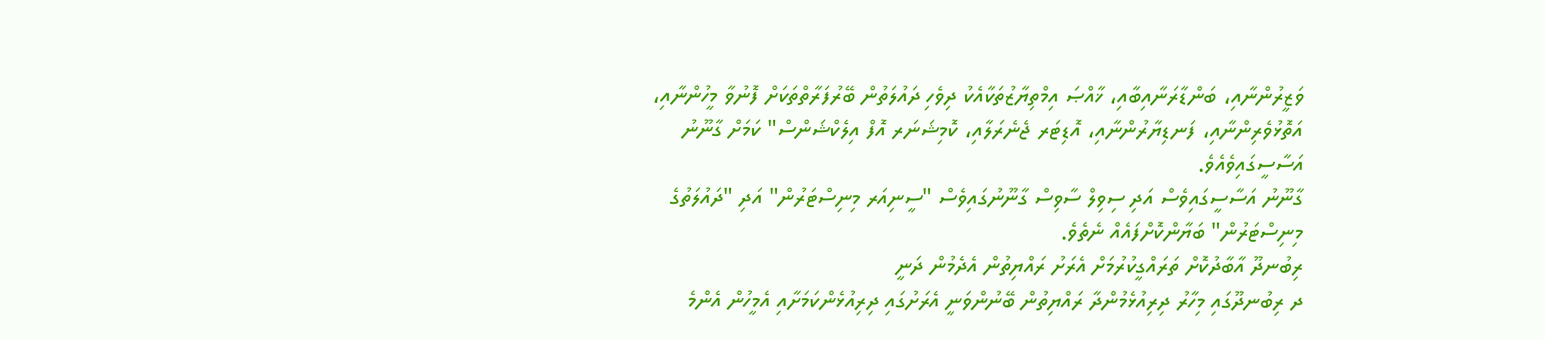ވަޒީރުންނާއި، ބަންޑާރަނާއިބާއި، ޚާއްޞަ އިމްތިޔާޒުތަކާއެކު ދިވެހި ދައުލަތުން ބޭރުފަރާތްތަކަށް ފޮނުވާ މީހުންނާއި، އަތޮޅުވެރިންނާއި، ފަނޑިޔާރުންނާއި، އޮޑިޓަރ ޖެނެރަލާއި، ކޮމިޝަނަރ އޮފް އިލެކްޝަންސް" ކަމަށް ގާނޫނު އަސާސީގައިވެއެވެ.
ގާނޫނު އަސާސީގައިވެސް އަދި ސިވިލް ސާވިސް ގާނޫނުގައިވެސް "ސީނިއަރ މިނިސްޓަރުން" އަދި "ދައުލަތުގެ މިނިސްޓަރުން" ބަޔާންކޮށްފައެއް ނެތެވެ.
ރިބުނދޫ އާބާދުކޮށް ތަރައްގީކުރުމަށް އެރަށު ރައްޔިތުން އެދެމުން ދަނީ
ދ ރިބުނދޫގައި މިހާރު ދިރިއުޅެމުންދާ ރައްޔިތުން ބޭނުންވަނީ އެރަށުގައި ދިރިއުޅެންކަމަށާއި އެމީހުން އެންމެ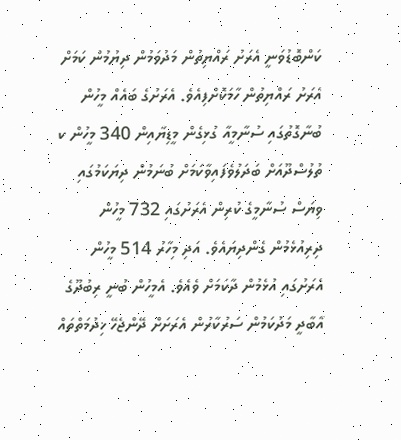ކަންބޮޑުވަނީ އެރަށު ރައްޔިތުން މަދުވަމުން ދިޔުމުން ކަމަށް އެރަށު ރައްޔިތުން ހާމަކޮށްފިއެވެ. އެރަށުގެ ބައެއް މީހުން ބުނާގޮތުގައި ސުނާމީއާ ގުޅިގެން މީޑިޔާއިން 340 މީހުން ކ ތުލުސްދޫއަށް ބަދަލުވެފައިވާކަމަށް ބުނަމުން ދިޔަކަމުގައި ވިޔަސް ސުނާމީގެ ކުރިން އެރަށުގައި 732 މީހުން ދިރިއުޅެމުން ގެންދިޔައެވެ. އަދި މިހާރު 514 މީހުން އެރަށުގައި އުޅެމުން ދާކަމަށް ވެއެވެ. އެމީހުން ބުނީ ރިބުދޫގެ އާބާދީ މަދުކަމުން ސަރުކާރުން އެރަށަށް ދޭންޖެހޭ ޚިދުމަތްތައް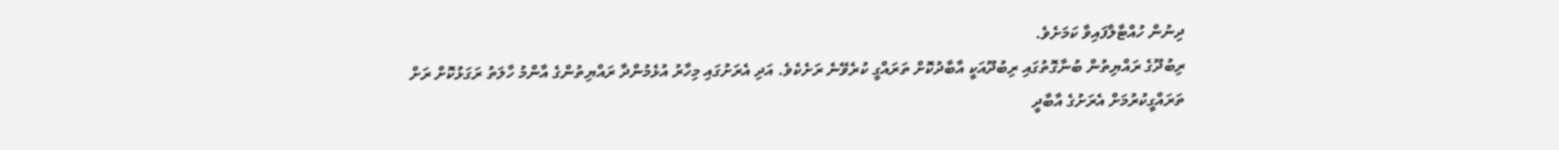ދިނުން ހުއްޓާލާފައިވާ ކަމަށެވެ.
ރިބުދޫގެ ރައްޔިތުން ބުނާގޮތުގައި ރިބުދޫއަކީ އާބާދުކޮށް ތަރައްގީ ކުރެވޭނެ ރަށެކެވެ. އަދި އެރަށުގައި މިހާރު އުޅެމުންދާ ރައްޔިތުންގެ އާންމު ހާލަތު ރަގަޅުކޮށް ރަށް ތަރައްގީކުރުމަށް އެރަށުގެ އާބާދީ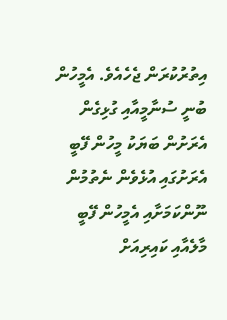އިތުރުކުރަން ޖެހެއެވެ. އެމީހުން ބުނީ ސުނާމީއާއި ގުޅިގެން އެރަށުން ބަޔަކު މީހުން ފޭބީ އެރަށުގައި އުޅެވެން ނެތުމުން ނޫންކަމަށާއި އެމީހުން ފޭބީ މާލެއާއި ކައިރިއަށް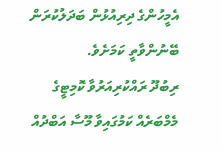އެމީހުންގެ ދިރިއުޅުން ބަދަލުކުރަން ބޭނުންވާތީ ކަމަށެވެ.
ރިބުދޫ ރައްކުރިއަރުވާ ކޮމިޓީގެ މެމްބަރެއް ކަމުގައިވާ މޫސާ އަބްދުއް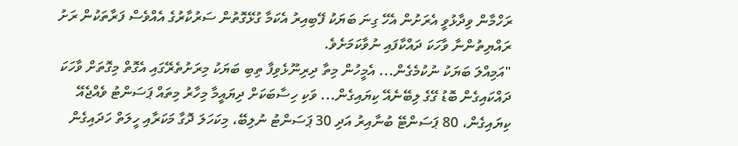ރަހްމާން ވިދާޅުވީ އެރަށުން އެހޭ ގިނަ ބަޔަކު ފޭބިއިރު އެކަމާ ގުޅޭގޮތުން ސަރުކާރުގެ އެއްވެސް ފަރާތަކުން ރަށު ރައްޔިތުންނާ ވާހަކަ ދައްކާފައި ނުވާކަމަށެވެ.
"އަމިއްލަ ބަޔަކު ނުކުމެގެން... އެމީހުން މިތާ ދިރިނޫޅެވިފާ ތިބި ބަޔަކު މިރަށުތެރޭގައި އެގޮތް މިގޮތަށް ވާހަކަ ދައްކައިގެން ބޮޑު ގޭގެ ލިބޭނެއޭ ކިޔައިގެން... ވަކި ހިސާބަކަށް ދިޔައީމާ މިހާރު މިތައް ޕަސަންޓު ވެއްޖެއޭ ކިޔައިގެން، 80 ޕަސަންޓޭ ބުނާއިރު އަދި 30 ޕަސަންޓު ނުލިބޭ، މިކަހަލަ ދޮގާ މަކަރާއި ހީލަތް ހަދައިގެން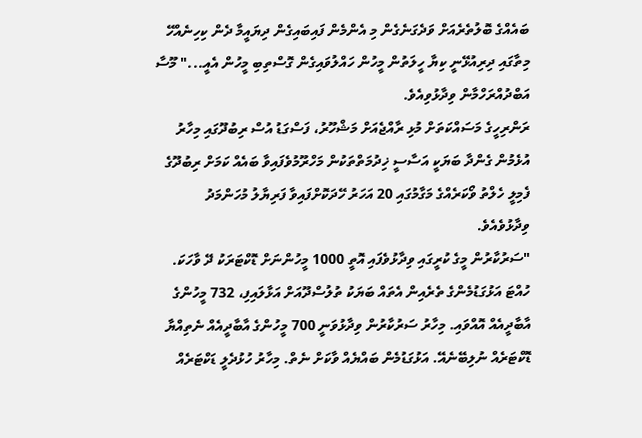ބައެއްގެ ބޮލުތެރެއަށް ވަދެގަނެގެން މި އެންމެން ފައިބައިގެން ދިޔައީމާ ދެން ކިހިނެއްހޭ މިތާގައި ދިރިއުޅޭނީ ކިޔާ ހީލަތުން މީހުން ހައްލުވައިގެން ގޮސްތިބި މީހުން އެއީ..." މޫސާ އަބްދުއްރަހްމާން ވިދާޅުވިއެވެ.
ރަންރިހީގެ މަސައްކަތަށް މުޅި ރާއްޖެއަށް މަޝްހޫރު، ފަސްގަޑު އުސް ރިބުދޫގައި މިހާރު އުޅެމުން ގެންދާ ބަޔަކީ އަސާސީ ޚިދުމަތްތަކުން މަހްރޫމުވެފައިވާ ބައެއް ކަމަށް ރިބުދޫގެ ފެމިލީ ހެލްތު ވޯކަރެއްގެ މަގާމުގައި 20 އަހަރު ހޭދަކޮށްފައިވާ ފަރިޔާލު މުހަންމަދު ވިދާޅުވެއެވެ.
"ސަރުކާރުން މީގެ ކުރީގައި ވިދާޅުވެފައި އޮތީ 1000 މީހުންނަށް ޑޮކްޓަރަކު ދޭ ވާހަކަ. ހުއްޓަ އަޅުގަޑުމެންގެ ތެރެއިން އެތައް ބަޔަކު ތުލުސްދޫއަށް އަޅާލައިފި، 732 މީހުންގެ އާބާދީއެއް އޮއްވައި. މިހާރު ސަރުކާރުން ވިދާޅުވަނީ 700 މީހުންގެ އާބާދީއެއް ނެތިއްޔާ ޑޮކްޓަރެއް ނުލިބޭނެއޭ. އަޅުގަޑުމެން ބައްޔެއް ވާކަށް ނެތް. މިހާރު ހުޅުދެލީ ޑަކްޓަރެއް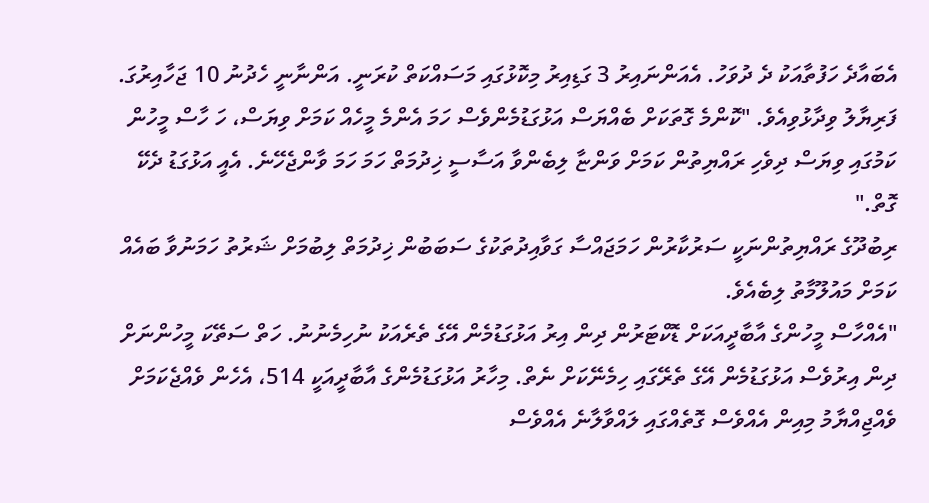އެބައާދެ ހަފުތާއަކު ދެ ދުވަހު. އެއަންނައިރު 3 ގަޑިއިރު މިކޮޅުގައި މަސައްކަތް ކުރަނީ. އަންނާނީ ހެދުނު 10 ޖަހާއިރުގަ. ފަރިޔާލު ވިދާޅުވިއެވެ. "ކޮންމެ ގޮތަކަށް ބެއްޔަސް އަޅުގަޑުމެންވެސް ހަމަ އެންމެ މީހެއް ކަމަށް ވިޔަސް، ހަ ހާސް މީހުން ކަމުގައި ވިޔަސް ދިވެހި ރައްޔިތުން ކަމަށް ވަންޏާ ލިބެންވާ އަސާސީ ޚިދުމަތް ހަމަ ހަމަ ވާންޖެހޭނެ. އެއީ އަޅުގަޑު ދެކޭ ގޮތް."
ރިބުދޫގެ ރައްޔިތުންނަކީ ސަރުކާރުން ހަމަޖައްސާ ގަވާއިދުތަކުގެ ސަބަބުން ޚިދުމަތް ލިބުމަށް ޝަރުތު ހަމަނުވާ ބައެއް ކަމަށް މައުލޫމާތު ލިބެއެވެ.
"އެއްހާސް މީހުންގެ އާބާދީއަކަށް ޑޮކްޓަރުން ދިން އިރު އަޅުގަޑުމެން އޭގެ ތެރެއަކު ނުހިމެނުނު. ހަތް ސަތޭކަ މީހުންނަށް ދިން އިރުވެސް އަޅުގަޑުމެން އޭގެ ތެރޭގައި ހިމެނޭކަށް ނެތް. މިހާރު އަޅުގަޑުމެންގެ އާބާދީއަކީ 514، އެހެން ވެއްޖެކަމަށް ވެއްޖިއްޔާމު މިއިން އެއްވެސް ގޮތެއްގައި ލައްވާލާނެ އެއްވެސް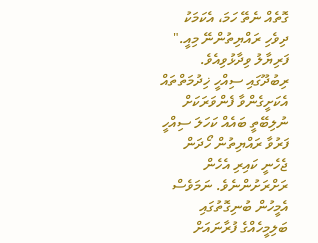ގޮތެއް ނެތޭ ހަމަ، އެކަމަކު ދިވެހި ރައްޔިތުންނޭ މިއީ." ފަރިޔާލު ވިދާޅުވިއެވެ.
ރިބުދޫގައި ސިއްހީ ޚިދުމަތްތައް އެކަށީގެންވާ ފެންވަރަކަށް ނުލިބޭތީ ބައެއް ކަހަލަ ސިއްހީ ފަރުވާ ރައްޔިތުން ހޯދަން ޖެހެނީ ކައިރި އެހެން ރަށްރަށުންނެވެ. ނަމަވެސް އެމީހުން ބުނިގޮތުގައި ބަލިމީހެއްގެ ފުރާނައަށް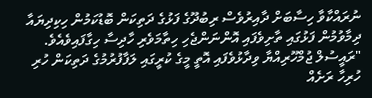ނުރައްކާވާ ހިސާބަށް ދާއިރުވެސް ރިބުދޫގެ ފަޅުގެ ދަތިކަން ބޮޑުކަމުން ހިކިދިޔައާ ދިމާވުމުން ފަޅުގައި ތާށިވެފައި އޮންނަންޖެހި ހިތާމަވެރި ހާދިސާ ހިގާފައިވެއެވެ.
"ރައީސުލް ޖުމްހޫރިއްޔާ ވިދާޅުވެފައި އޮތީ މީގެ ކުރީގައި ލަފާފުރުމުގެ ދަތިކަން ހުރި ހުރިހާ ރަށެއް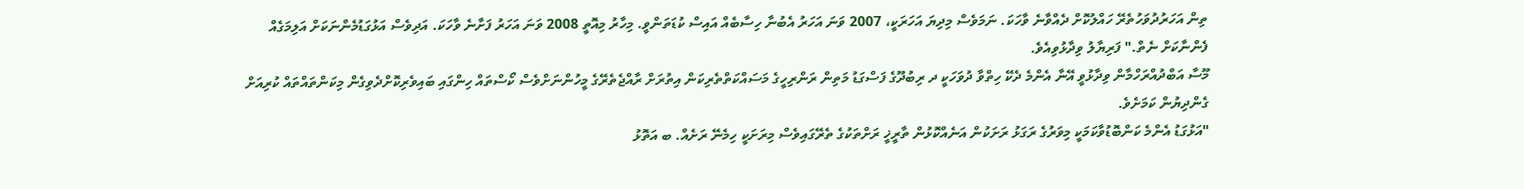ތިން އަހަރުދުވަހުތެރޭ ހައްލުކޮށް ދެއްވާނެ ވާހަކަ. ނަމަވެސް މިދިޔަ އަހަރަކީ، 2007 ވަނަ އަހަރު އެބުނާ ހިސާބެއް އައިސް ކުޑަތަންވީ. މިހާރު މިއޮތީ 2008 ވަނަ އަހަރު ފަށާނެ ވާހަކަ. އަދިވެސް އަޅުގަޑުމެންނަކަށް އަލިމަގެއް ފެންނާކަށް ނެތް." ފަރިޔާލު ވިދާޅުވިއެވެ.
މޫސާ އަބްދުއްރަހްމާން ވިދާޅުވީ އޭނާ އެންމެ ދެކޭ ހިތްވާ ދުވަހަކީ ދ ރިބުދޫގެ ފަސްގަޑު މަތިން ރަންރިހީގެ މަސައްކަތްތެރިކަން އިތުރަށް ރާއްޖެތެރޭގެ މީހުންނަށްވެސް ކޯސްތައް ހިންގައި ބައިވެރިކޮށްދެވިގެން މިކަންތައްތައް ކުރިއަށް ގެންދިޔުން ކަމަށެވެ.
"އަޅުގަޑު އެންމެ ކަންބޮޑުވާކަމަކީ މިވަރުގެ ރަގަޅު ރަށަކުން އަނެއްކޮޅުން ތާރީޚީ ރަށްތަކުގެ ތެރޭގައިވެސް މިރަށަކީ ހިމެނޭ ރަށެއް. ބ އަތޮޅު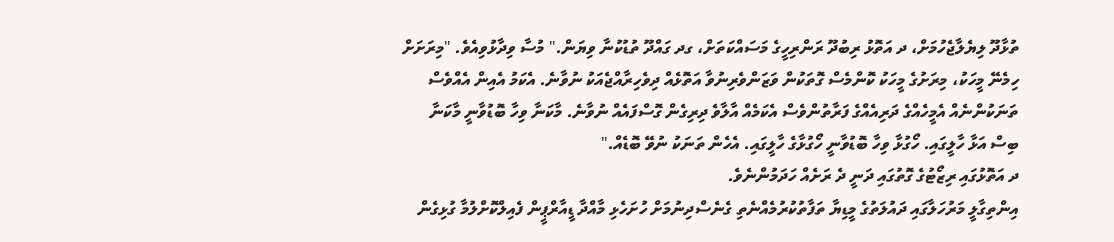ތުޅާދޫ ލިޔެލާޖެހުމަށް، ދ އަތޮޅު ރިބުދޫ ރަންރިހީގެ މަސައްކަތަށް، ގދ ގައްދޫ ތުޑުކުނާ ވިޔަން." މުސާ ވިދާޅުވިއެވެ. "މިރަށަށް ހިމެނޭ މީހަކު، މިރަށުގެ މީހަކު ކޮންމެސް ގޮތަކުން ވަޒަންވެރިނުވާ އަތޮޅެއް ދިވެހިރާއްޖެއަކު ނުވާނެ. އެކަމު އެއިން އެއްވެސް ތަނަކުންނެއް އެމީހެއްގެ ދަރިއެއްގެ ފަރާތުންވެސް އެކަމެއް އާލާވެ ދިރިގެން ގޮސްފައެއް ނުވާނެ. މާކަނާ ވިހާ ބޮޑުވާނީ މާކަނާ ބިސް އަޅާ ހާލީގައި. ހޯގުޅާ ވިހާ ބޮޑުވާނީ ހޯގުޅާގެ ހާލީގައި. އެހެން ތަނަކު ނުވޭ ބޮޑެއް."
ދ އަތޮޅުގައި ރިޒޯޓުގެ ގޮތުގައި ދަނީ ދެ ރަށެއް ހަދަމުންނެވެ.
އިންތިގާލީ މަރުހަލާގައި ދައުލަތުގެ މީޑިޔާ ތަފާތުކުރުމެއްނެތި ގެނެސްދިނުމަށް ހުށަހެޅި މާއްދާ ޑީއާރްޕީން ފެއިލްކޮށްލުމާ ގުޅިގެން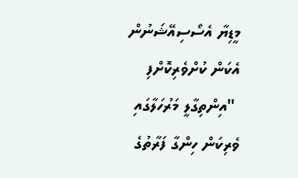މީޑިޔާ އެސޯސިއޭޝަނުން އެކަން ކުށްވެރިކޮށްފި
 "އިންތިގާލީ މަރުހަލާގައި ވެރިކަން ހިންގާ ފަރާތުގެ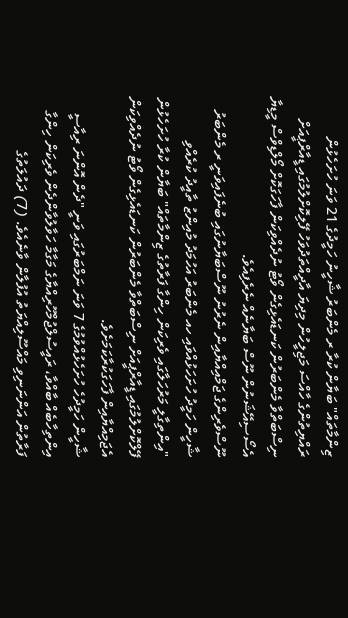ޒިންމާތައް" ބަޔާން ކުރާ ރ މެންބަރު ޝާހީނު ހަމީދުގެ 21 ވަނަ ހުށަހެޅުން ރައްޔިތުންގެ ހާއްސަ މަޖިލީހުން މިދިޔަ އާދީއްތަދުވަހު ފޭލިކޮށްލުމުގައި ޑީއާރްޕީއަށް ނިސްބަތްވާ މެންބަރުން ކަނޑައެޅިގެން ވޯޓު ނުދެއްވިކަން ފާހަގަކޮށް މޯލްޑިވްސް މީޑިޔާ އެސޯސިއޭޝަނުން ނޫސް ބަޔާނެއް ނެރެފިއެވެ.
ނޫސްވެރިންގެ ޖަމްއިއްޔާއިން ނެރުނު ނޫސްބަޔާނުގައި ބުނެފައިވަނީ ރ މެންބަރު ޝާހީން ހަމީދު ހުށަހަޅުއްވައި ހއ މެންބަރު އަހުމަދު މުއިންޒު ތާއީދު ކުރެއްވި "އިންތިގާލީ މަރުހަލާގައި ވެރިކަން ހިންގާ ފަރާތުގެ ޒިންމާތައް" ބަޔާން ކުރާ ހުށަހެޅުން ފޭލްކޮށްލުމުގައި ޑީއާރްޕީއަށް ނިސްބަތްވާ މެންބަރުން ކަނޑައެޅިގެން ވޯޓު ނުދެއްވިކަން އެޖަމިއްޔާއިން ފާހަގަކުރާކަމަށެވެ.
ޝާހީން ހަމީދުހެ ހުށަހެޅުއްވުމުގެ 7 ވަނަ ނަމްބަރުގައި ވަނީ "ދެން އޮންނަ ރިއާސީ އިންތިހާބެއް ބާއްވާ، ރައީސުލްޖުމްހޫރިއްޔާގެ މަގާމާ ހަވާލުވާންދެން ވެރިކަން ހިންގާ ފަރާތުން އަންނަނިވި މައްސޫލިއްޔަތު އުފުލާން ވާނެއެވެ. (7) ދައުލަތުގެ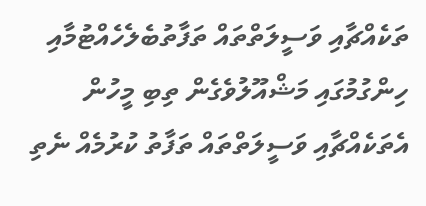ތަކެއްޗާއި ވަސީލަތްތައް ތަފާތުބެލެހެއްޓުމާއި ހިންގުމުގައި މަޝްއޫލުވެގެން ތިބި މީހުން އެތަކެއްޗާއި ވަސީލަތްތައް ތަފާތު ކުރުމެއް ނެތި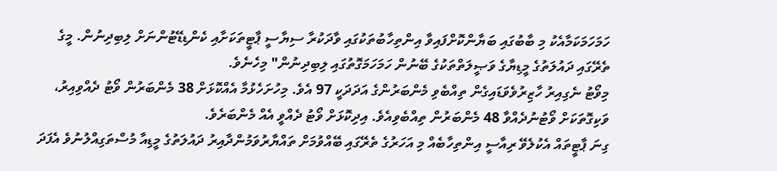ހަމަހަމަކަމާއެކު މި ބާބުގައި ބަޔާންކޮށްފައިވާ އިންތިހާބުތަކުގައި ވާދަކުރާ ސިޔާސީ ޕާޓީތަކަށާއި ކެންޑިޑޭޓުންނަށް ލިބިދިނުން. މީގެ ތެރޭގައި ދައުލަތުގެ މީޑިޔާގެ ވަޞީލަތްތަކުގެ ބޭނުން ހަމަހަމަގޮތުގައި ލިބިދިނުން" މިހެނެވެ.
މިވޯޓު ނެގިއިރު ހާޒިރުވެވަޑައިގެން ތިއްބެވި މެންބަރުންގެ އަދަދަކީ 97 އެވެ. މިހުށަހެޅުމާ އެއްކޮޅަށް 38 މެންބަރުން ވޯޓު ދެއްވިއިރު، ވަކިގޮތަކަށް ވޯޓުނުދެއްވާ 48 މެންބަރުން ތިއްބެވިއެވެ. އިދިކޮޅަށް ވޯޓު ދެއްވީ އެއް މެންބަރެވެ.
ގިނަ ޕާޓީތައް އެކުލެވޭ ރިއާސީ އިންތިހާބެއް މި އަހަރުގެ ތެރޭގައި ބޭއްވުމަށް ތައްޔާރުވަމުންދާއިރު ދައުލަތުގެ މީޑިއާ މުސްތަގިއްލުނުވެ އެފަދަ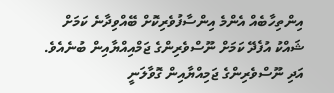އިންތިހާބެއް އެންމެ އިންސާފުވެރިކޮށް ބޭއްވިދާނެ ކަމަށް ޝައްކު އުފެދޭ ކަމަށް ނޫސްވެރިންގެ ޖަމްއިއްޔާއިން ބުނެއެވެ. އަދި ނޫސްވެރިންގެ ޖަމިއްޔާއިން ގޮވާލަނީ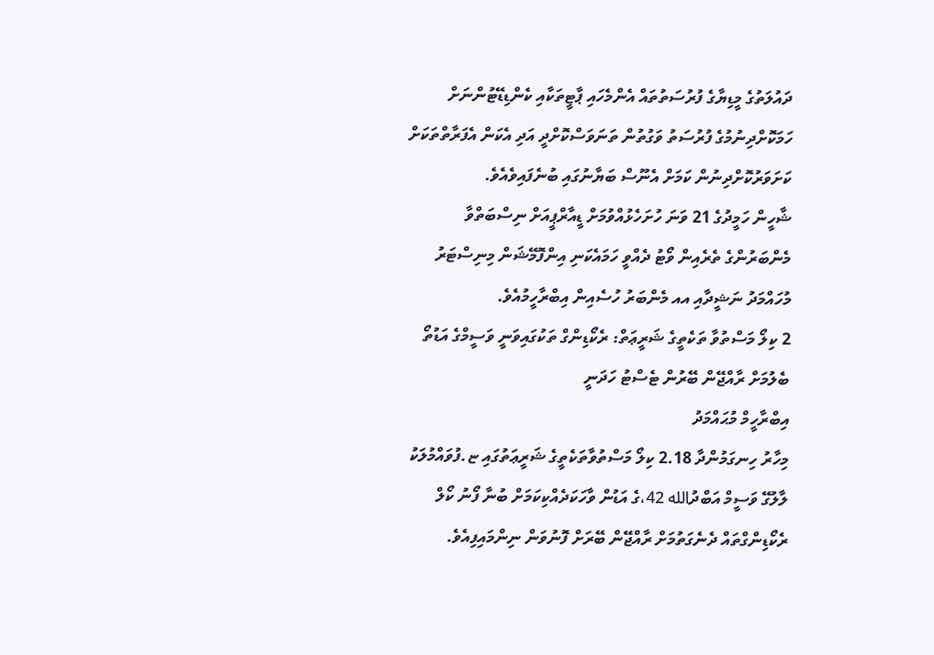ދައުލަތުގެ މީޑިޔާގެ ފުރުސަތުތައް އެންމެހައި ޕާޓީތަކާއި ކެންޑިޑޭޓުންނަށް ހަމަކޮށްދިނުމުގެ ފުރުސަތު ވަގުތުން ތަނަވަސްކޮށްދީ އަދި އެކަން އެފަރާތްތަކަށް ކަށަވަރުކޮށްދިނުން ކަމަށް އެނޫސް ބަޔާނުގައި ބުނެފައިވެއެވެ.
ޝާހީން ހަމީދުގެ 21 ވަނަ ހުށަހެޅުއްވުމަށް ޑީއާރްޕީއަށް ނިސްބަތްވާ މެންބަރުންގެ ތެރެއިން ވޯޓު ދެއްވީ ހަމައެކަނި އިންފޮމޭޝަން މިނިސްޓަރު މުހައްމަދު ނަޝީދާއި އއ މެންބަރު ހުސެއިން އިބްރާހީމުއެވެ.
2 ކިލޯ މަސްތުވާ ތަކެތީގެ ޝަރީޢަތް: ރެކޯޑިންގް ތަކުގައިވަނީ ވަސީމްގެ އަޑުތޯ ބެލުމަށް ރާއްޖޭން ބޭރުން ޓެސްޓު ހަދަނީ
އިބްރާހީމް މުޙައްމަދު
މިހާރު ހިނގަމުންދާ 2.18 ކިލޯ މަސްތުވާތަކެތީގެ ޝަރީޢަތުގައި ޏ.ފުވައްމުލަކު ލާލުގޭ ވަސީމް އަބްދުالله 42،ގެ އަޑުން ވާހަކަދެއްކިކަމަށް ބުނާ ފޯނު ކޯލް ރެކޯޑިންގްތައް ދެނެގަތުމަށް ރާއްޖޭން ބޭރަށް ފޮނުވަން ނިންމައިފިއެވެ.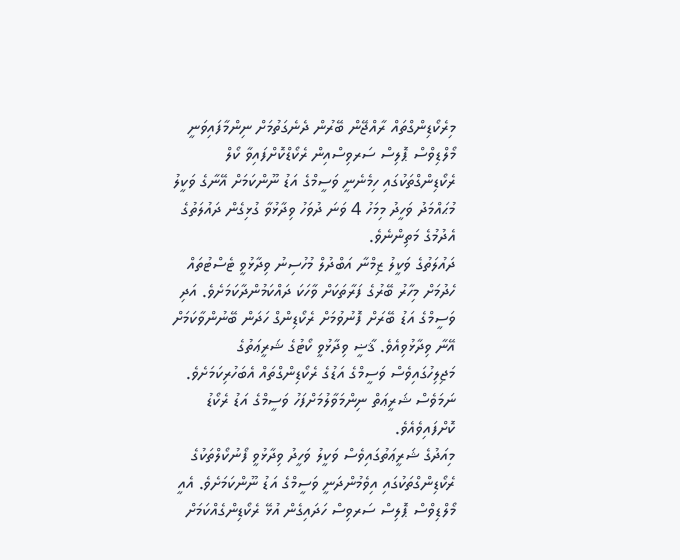މިރެކޯޑިންގްތައް ރާއްޖޭން ބޭރުން ދެނެގަތުމަށް ނިންމާފައިވަނީ މޯލްޑިވްސް ޕޮލިސް ސަރވިސްއިން ރެކޯޑްކޮށްފައިވާ ކޯލް ރެކޯޑިންގްތަކުގައި ހިމެނެނީ ވަސީމްގެ އަޑު ނޫންކަމަށް އޭނާގެ ވަކީލު މުޙައްމަދު ވަހީދު މިމަހު 4 ވަނަ ދުވަހު ވިދާޅުވާ ގުޅިގެން ދައުލަތުގެ އެދުމުގެ މަތިންނެވެ.
ދައުލަތުގެ ވަކީލު ޒިމްނާ އަބްދުލް މުހުސިނު ވިދާޅުވީ ޓެސްޓުތައް ހެދުމަށް މިހާރު ބޭރުގެ ފަރާތަކަށް ވާހަކަ ދައްކަމުންދާކަމަށެވެ. އަދި ވަސީމްގެ އަޑު ބޭރަށް ފޮނުވުމަށް ރެކޯޑިންގް ހަދަން ބޭނުންވާކަމަށް އޭނާ ވިދާޅުވިއެވެ. ޤާޟީ ވިދާޅުވީ ކޯޓުގެ ޝަރީޢަތުގެ މަޖިލިހުގައިވެސް ވަސީމްގެ އަޑުގެ ރެކޯޑިންގްތައް އެބަހުރިކަމަށެވެ. ނަމަވެސް ޝަރީޢަތް ނިންމަވާލުމަށްފަހު ވަސީމްގެ އަޑު ރެކޯޑު ކޮށްފައިވެއެވެ.
މިއަދުގެ ޝަރީޢަތުގައިވެސް ވަކީލު ވަހީދު ވިދާޅުވީ ފޯނުކޯލްތަކުގެ ރެކޯޑިންގްތަކުގައި އިވެމުންދަނީ ވަސީމްގެ އަޑު ނޫންކަމަށެވެ. އެއީ މޯލްޑިވްސް ޕޮލިސް ސަރވިސް ހަދައިގެން އުޅޭ ރެކޯޑިންގެއްކަމަށް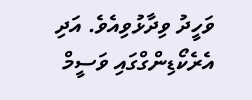ވަހީދު ވިދާޅުވިއެވެ. އަދި އެރެކޯޑިންގްގައި ވަސީމް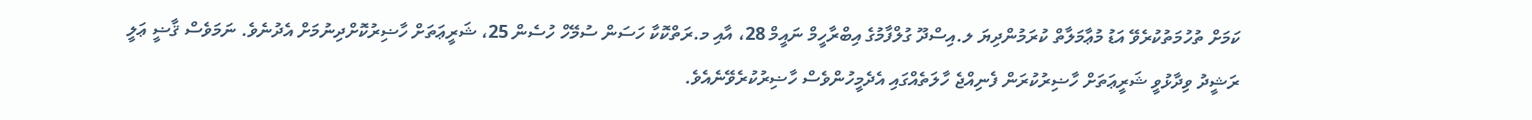ކަމަށް ތުހުމަތުކުރެވޭ އަޑު މުޢާމަލާތް ކުރަމުންދިޔަ ލ.އިސްދޫ ގުލްފާމުގެ އިބްރާހީމް ނައީމް 28، އާއި މ.ރަތްކޮކާ ހަސަން ސުމޭހް ހުސެން 25، ޝަރީޢަތަށް ހާޟިރުކޮށްދިނުމަށް އެދުނެވެ. ނަމަވެސް ޤާޟީ ޢަލީ ރަޝީދު ވިދާޅުވީ ޝަރީޢަތަށް ހާޟިރުކުރަން ފެނިއްޖެ ހާލަތެއްގައި އެދެމީހުންވެސް ހާޟިރުކުރެވޭނެއެވެ.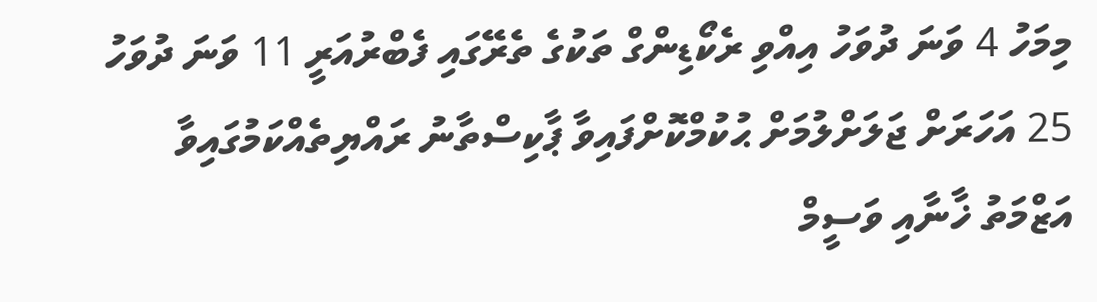މިމަހު 4 ވަނަ ދުވަހު އިއްވި ރެކޯޑިންގް ތަކުގެ ތެރޭގައި ފެބްރުއަރީ 11 ވަނަ ދުވަހު 25 އަހަރަށް ޖަލަށްލުމަށް ޙުކުމްކޮށްފައިވާ ޕާކިސްތާނު ރައްޔިތެއްކަމުގައިވާ އަޒްމަތު ޚާނާއި ވަސީމް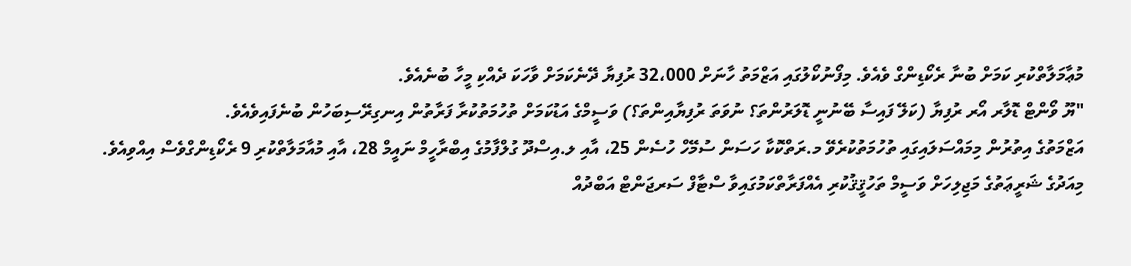މުޢާމަލާތްކުރި ކަމަށް ބުނާ ރެކޯޑިންގް ވެއެވެ. މިފޯނުކޯލުގައި އަޒްމަތު ހާނަށް 32،000 ރުފިޔާ ދޭނެކަމަށް ވާހަކަ ދެއްކި މީހާ ބުނެއެވެ.
"ޔޫ ވޯންޓް ޑޮލާރ އޯރ ރުފިޔާ (ކަލޭ ފައިސާ ބޭނުނީ ޑޮލަރުންތަ؟ ނުވަތަ ރުފިޔާއިންތަ؟) ވަސީމްގެ އަޑުކަމަށް ތުހުމަތުކުރާ ފަރާތުން އިނގިރޭސިބަހުން ބުނެފައިވެއެވެ.
އަޒްމަތުގެ އިތުރުން މިމައްސަލައިގައި ތުހުމަތުކުރެވޭ މ.ރަތްކޮކާ ހަސަން ސުމޭހް ހުސެން 25، އާއި ލ.އިސްދޫ ގުލްފާމުގެ އިބްރާހީމް ނައީމް 28، އާއި މުއާމަލާތްކުރި 9 ރެކޯޑިންގްވެސް އިއްވިއެވެ.
މިއަދުގެ ޝަރީޢަތުގެ މަޖިލިހަށް ވަސީމް ތަހުޤީޤުކުރި އެއްފަރާތްކަމުގައިވާ ސްޓާފް ސަރޖަންޓް އަބްދުއް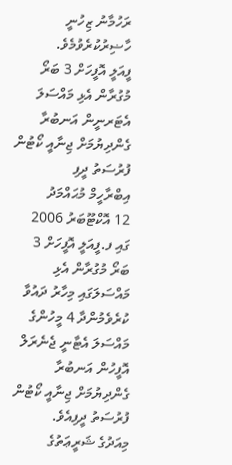ރަހުމާނު ޒިހުނީ ހާޟިރުކުރެވުމެވެ.
ފީއަލީ އޮފީހަށް 3 ބަރޯ މުގުރާން އެޅި މައްސަލަ އެޓަރނީން އަނބުރާ ގެންދިޔުމަށް ޖިނާއީ ކޯޓުން ފުރުސަތު ދީފި
އިބްރާހީމް މުޙައްމަދު
12 އޮކްޓޫބަރު 2006 ގައި ފ.ފީއަލީ އޮފީހަށް 3 ބަރޯ މުގުރާން އެޅި މައްސަލަގައި މިހާރު ދައުވާ ކުރެވެމުންދާ 4 މީހުންގެ މައްސަލަ އެޓާނީ ޖެނެރަލް އޮފީހުން އަނބުރާ ގެންދިޔުމަށް ޖިނާއީ ކޯޓުން ފުރުސަތު ދީފިއެވެ.
މިއަދުގެ ޝަރީޢަތުގެ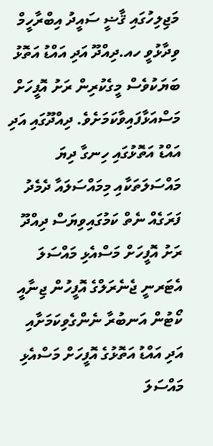މަޖިލިހުގައި ޤާޟީ ސައީދު އިބްރާހީމް ވިދާޅުވީ ހއ.ދިއްދޫ އަދި އައްޑު އަތޮޅު ބަޔަކުވެސް މީގެކުރިން ރަށު އޮފީހަށް މަސްއަޅާފައިވާކަމަށެވެ. ދިއްދޫގައި އަދި އައްޑު އަތޮޅުގައި ހިނގާ ދިޔަ މައްސަލަތަކާއި މިމައްސަލައާ ދެމެދު ފަރަގެއް ނެތް ކަމުގައިވިޔަސް ދިއްދޫ ރަށު އޮފީހަށް މަސްއެޅި މައްސަލަ އެޓަރނީ ޖެނެރަލްގެ އޮފީހުން ޖިނާއީ ކޯޓުން އަނބުރާ ނެންގެވިކަމަށާއި އަދި އައްޑު އަތޮޅުގެ އޮފީހަށް މަސްއެޅި މައްސަލަ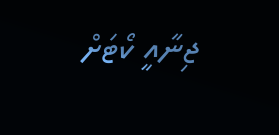ޖިނާއީ ކޯޓަށް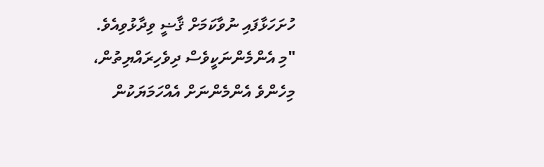ހުށަހަޅާފައި ނުވާކަމަށް ޤާޟީ ވިދާޅުވިއެވެ.
"މި އެންމެންނަކީވެސް ދިވެހިރައްޔިތުން، މިހެންވެ އެންމެންނަށް އެއްހަމަޔަކުން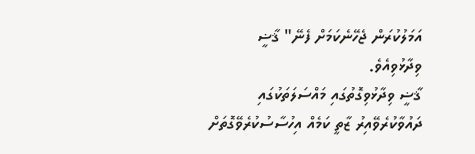އަމަލުކުރަން ޖެހޭނެކަމަށް ފެނޭ" ޤާޟީ ވިދާޅުވިއެވެ.
ޤާޟީ ވިދާޅުވިގޮތުގައި މައްސަލަތަކުގައި ދައުވާކުރެވޭއިރު ޒާތީ ކަމެއް އިހުސާސުކުރެވޭގޮތަށް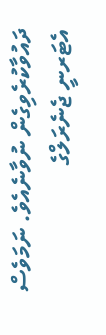ދައުވާކުރެވިގެން ނުވާނެއެވެ. ނަމަވެސް އެޓަރނީ ޖެނެރަލްގެ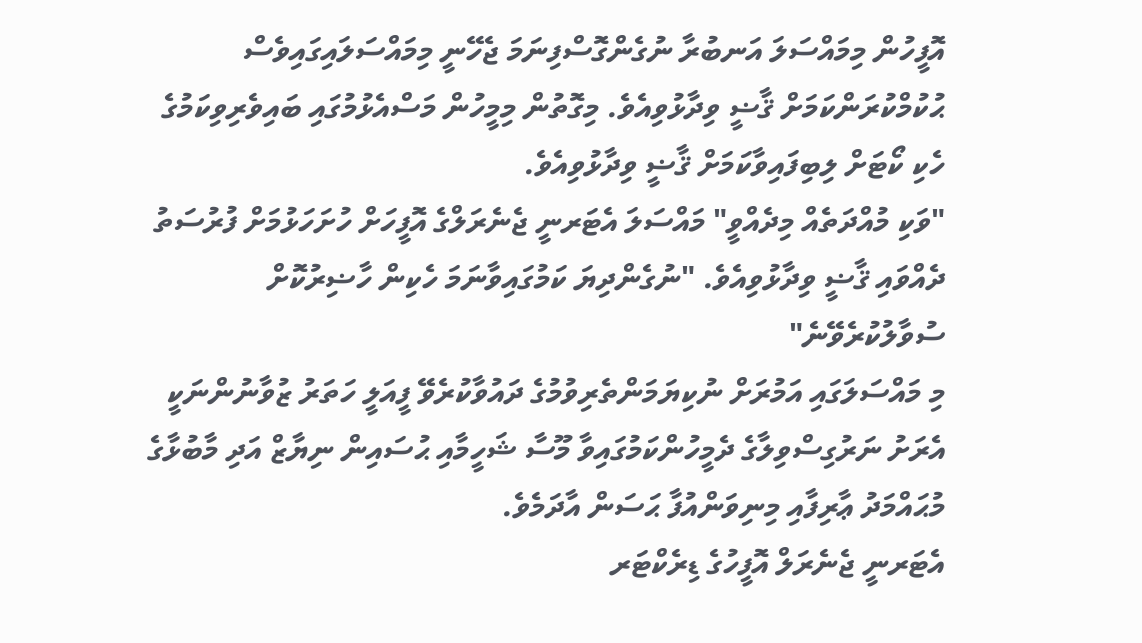އޮފީހުން މިމައްސަލަ އަނބުރާ ނުގެންގޮސްފިނަމަ ޖެހޭނީ މިމައްސަލައިގައިވެސް ޙުކުމްކުރަންކަމަށް ޤާޟީ ވިދާޅުވިއެވެ. މިގޮތުން މިމީހުން މަސްއެޅުމުގައި ބައިވެރިވިކަމުގެ ހެކި ކޯޓަށް ލިބިފައިވާކަމަށް ޤާޟީ ވިދާޅުވިއެވެ.
"ވަކި މުއްދަތެއް މިދެއްވީ" މައްސަލަ އެޓަރނީ ޖެނެރަލްގެ އޮފީހަށް ހުށަހަޅުމަށް ފުރުސަތު ދެއްވައި ޤާޟީ ވިދާޅުވިއެވެ. "ނުގެންދިޔަ ކަމުގައިވާނަމަ ހެކިން ހާޟިރުކޮށް ސުވާލުކުރެވޭނެ"
މި މައްސަލަގައި އަމުރަށް ނުކިޔަމަންތެރިވުމުގެ ދައުވާކުރެވޭ ފީއަލީ ހަތަރު ޒުވާނުންނަކީ އެރަށު ނަރުގިސްވިލާގެ ދެމީހުންކަމުގައިވާ މޫސާ ޝަހީމާއި ޙުސައިން ނިޔާޒް އަދި މާބުޅާގެ މުޙައްމަދު ޢާރިފާއި މިނިވަންއުފާ ޙަސަން އާދަމެވެ.
އެޓަރނީ ޖެނެރަލް އޮފީހުގެ ޑިރެކްޓަރ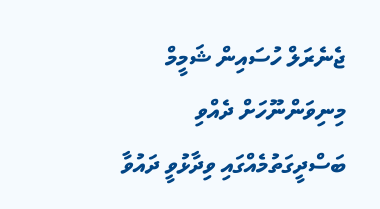ޖެނެރަލް ހުސައިން ޝަމީމް މިނިވަންނޫހަށް ދެއްވި ބަސްދީގަތުމެއްގައި ވިދާޅުވީ ދައުވާ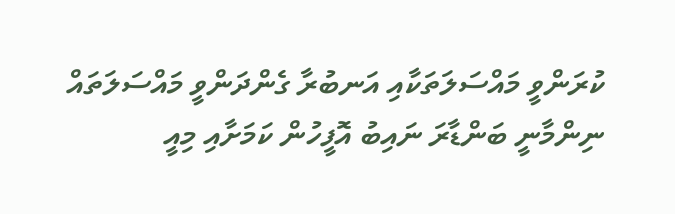ކުރަންވީ މައްސަލަތަކާއި އަނބުރާ ގެންދަންވީ މައްސަލަތައް ނިންމާނީ ބަންޑާރަ ނައިބު އޮފީހުން ކަމަށާއި މިއީ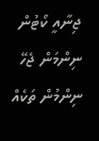ޖިނާއީ ކޯޓުން ނިންމަން ޖެހޭ ނިންމުން ތަކެއް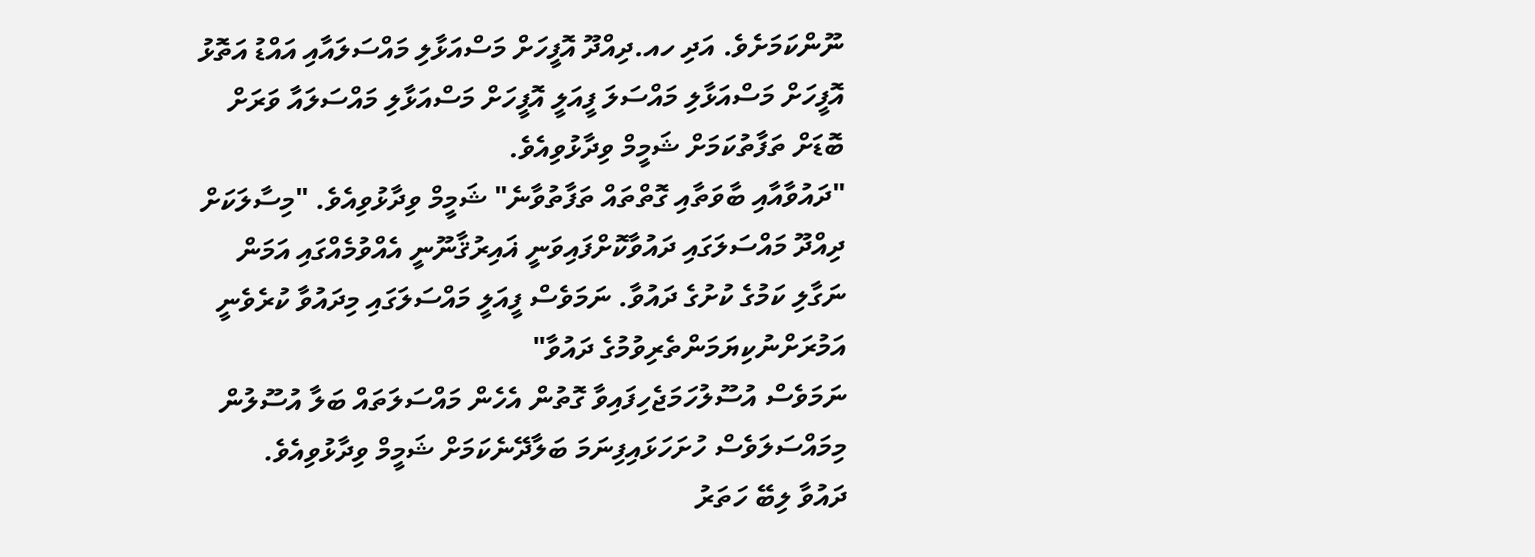ނޫންކަމަށެވެ. އަދި ހއ.ދިއްދޫ އޮފީހަށް މަސްއަޅާލި މައްސަލައާއި އައްޑު އަތޮޅު އޮފީހަށް މަސްއަޅާލި މައްސަލަ ފީއަލީ އޮފީހަށް މަސްއަޅާލި މައްސަލައާ ވަރަށް ބޮޑަށް ތަފާތުކަމަށް ޝަމީމް ވިދާޅުވިއެވެ.
"ދައުވާއާއި ބާވަތާއި ގޮތްތައް ތަފާތުވާނެ" ޝަމީމް ވިދާޅުވިއެވެ. "މިސާލަކަށް ދިއްދޫ މައްސަލަގައި ދައުވާކޮށްފައިވަނީ ޣައިރުޤާނޫނީ އެއްވުމެއްގައި އަމަން ނަގާލި ކަމުގެ ކުށުގެ ދައުވާ. ނަމަވެސް ފީއަލީ މައްސަލަގައި މިދައުވާ ކުރެވެނީ އަމުރަށްނުކިޔަމަންތެރިވުމުގެ ދައުވާ"
ނަމަވެސް އުސޫލުހަމަޖެހިފައިވާ ގޮތުން އެހެން މައްސަލަތައް ބަލާ އުސޫލުން މިމައްސަލަވެސް ހުށަހަޅައިފިނަމަ ބަލާދޭނެކަމަށް ޝަމީމް ވިދާޅުވިއެވެ.
ދައުވާ ލިބޭ ހަތަރު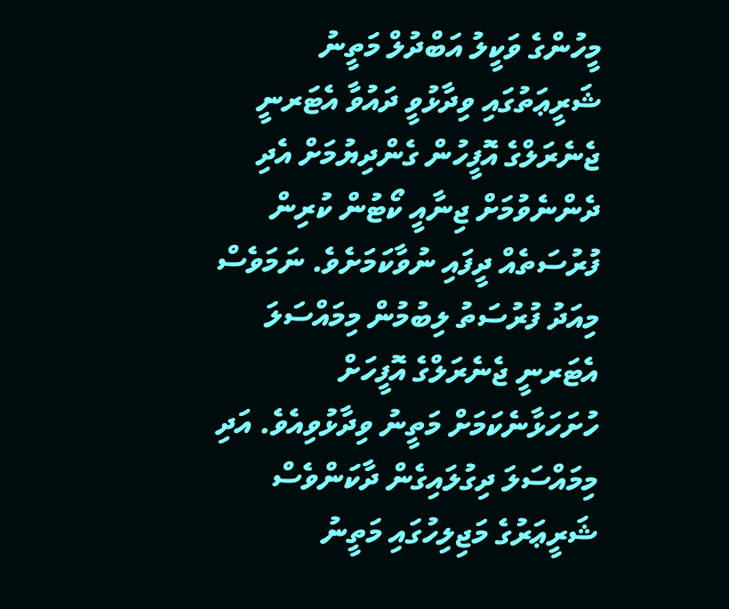މީހުންގެ ވަކީލު އަބްދުލް މަތީނު ޝަރީޢަތުގައި ވިދާޅުވީ ދައުވާ އެޓަރނީ ޖެނެރަލްގެ އޮފީހުން ގެންދިޔުމަށް އެދި ދެންނެވުމަށް ޖިނާއީ ކޯޓުން ކުރިން ފުރުސަތެއް ދީފައި ނުވާކަމަށެވެ. ނަމަވެސް މިއަދު ފުރުސަތު ލިބުމުން މިމައްސަލަ އެޓަރނީ ޖެނެރަލްގެ އޮފީހަށް ހުށަހަޅާނެކަމަށް މަތީނު ވިދާޅުވިއެވެ. އަދި މިމައްސަލަ ދިގުލައިގެން ދާކަންވެސް ޝަރީޢަރުގެ މަޖިލިހުގައި މަތީނު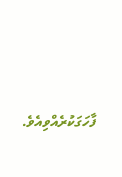ފާހަގަކުރެއްވިއެވެ.